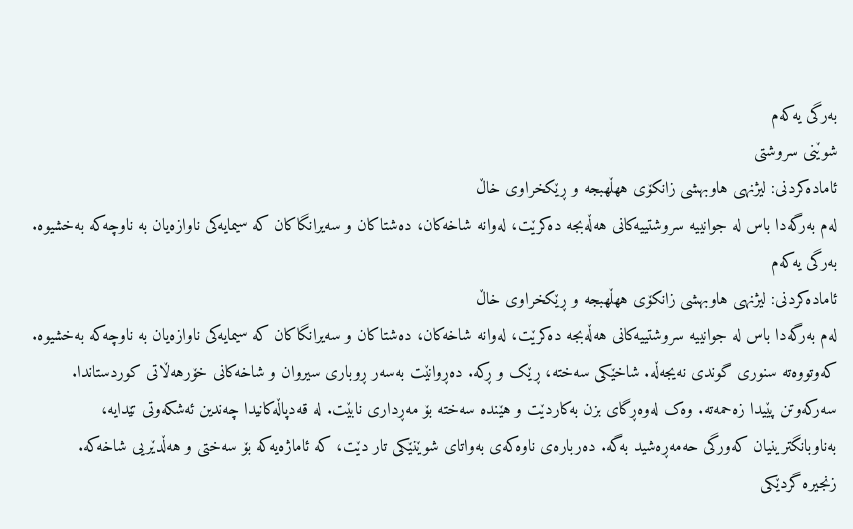بەرگی یەکەم
شوێنی سروشتی
ئامادەکردنی: لیژنهی هاوبهشی زانكۆی ههڵهبجه و ڕێكخراوی خاڵ
لەم بەرگەدا باس لە جوانییە سروشتییەکانی هەڵەبجە دەکرێت، لەوانە شاخەکان، دەشتاکان و سەیرانگاکان کە سیمایەکی ناوازەیان بە ناوچەکە بەخشیوە.
بەرگی یەکەم
ئامادەکردنی: لیژنهی هاوبهشی زانكۆی ههڵهبجه و ڕێكخراوی خاڵ
لەم بەرگەدا باس لە جوانییە سروشتییەکانی هەڵەبجە دەکرێت، لەوانە شاخەکان، دەشتاکان و سەیرانگاکان کە سیمایەکی ناوازەیان بە ناوچەکە بەخشیوە.
کەوتووەتە سنوری گوندی نەیجەڵە. شاخێکی سەختە، ڕێک و ڕکە. دەڕوانێت بەسەر ڕوباری سیروان و شاخەکانی خۆرهەڵاتی کوردستاندا. سەرکەوتن پێیدا زەحمەتە. وەک لەوەڕگای بزن بەکاردێت و هێندە سەختە بۆ مەڕداری نابێت. لە قەدپاڵەکانیدا چەندین ئەشکەوتی تێدایە، بەناوبانگترینیان کەورگی حەمەڕەشید بەگە. دەربارەی ناوەکەی بەواتای شوێنێکی تار دێت، کە ئاماژەیەکە بۆ سەختی و هەڵدێریی شاخەکە.
زنجیرە گردێکی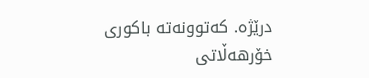درێژە. کەتوونەتە باکوری خۆرهەڵاتی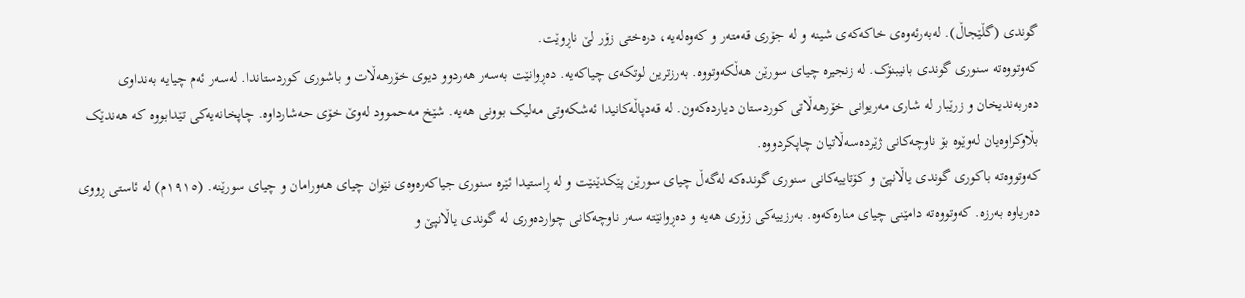گوندی (گڵێجاڵ). لەبەرئەوەی خاکەکەی شینە و لە جۆری قەمتەر و کەوەلەیە، درەختی زۆر لێ ناڕوێت.
کەوتووەتە سنوری گوندی بانیبنۆک. لە زنجیرە چیای سورێن هەڵکەوتووە. بەرزترین لوتکەی چیاکەیە. دەڕوانێت بەسەر هەردوو دیوی خۆرهەڵات و باشوری کوردستاندا. لەسەر ئەم چیایە بەنداوی دەربەندیخان و زرێبار لە شاری مەریوانی خۆرهەڵاتی کوردستان دیاردەکەون. لە قەدپاڵەکانیدا ئەشکەوتی مەلیک بوونی هەیە. شێخ مەحموود لەوێ خۆی حەشارداوە. چاپخانەیەکی تێدابووە کە هەندێک بڵاوکراوەیان لەوێوە بۆ ناوچەکانی ژێردەسەڵاتیان چاپکردووە.
کەوتووەتە باکوری گوندی یاڵانپێ و کۆتاییەکانی سنوری گوندەکە لەگەڵ چیای سورێن پێکدێنێت و لە ڕاستیدا ئێرە سنوری جیاکەرەوەی نێوان چیای هەورامان و چیای سورێنە. (١٩١٥م) لە ئاستی ڕووی دەریاوە بەرزە. کەوتووەتە دامێنی چیای منارەکەوە. بەرزییەکی زۆری هەیە و دەڕوانێتە سەر ناوچەکانی چواردەوری لە گوندی یاڵانپێ و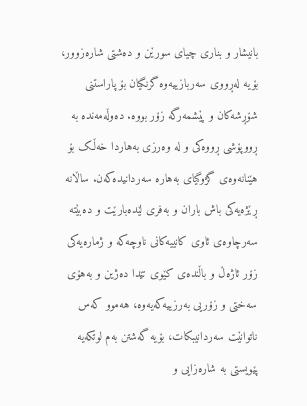بانیشار و بناری چیای سورێن و دەشتی شارەزوور، بۆیە لەڕووی سەربازییەوە گرنگیان بۆ پاراستنی شۆڕشەکان و پێشمەرگە زۆر بووە. دەوڵەمەندە بە ڕووپۆشی ڕووەکی و لە وەرزی بەهاردا خەڵک بۆ هێنانەوەی گژوگیای بەهارە سەردانیدەکەن. ساڵانە ڕێژەیەکی باش باران و بەفری لێدەبارێت و دەبێتە سەرچاوەی ئاوی کانییەکانی ناوچەکە و ژمارەیەکی زۆر ئاژەڵ و باڵندەی کێوی تێدا دەژین و بەهۆی سەختی و زۆریی بەرزییەکەیەوە، هەموو کەس ناتوانێت سەردانیبکات، بۆیە گەشتن بەم لوتکەیە پێویستی بە شارەزایی و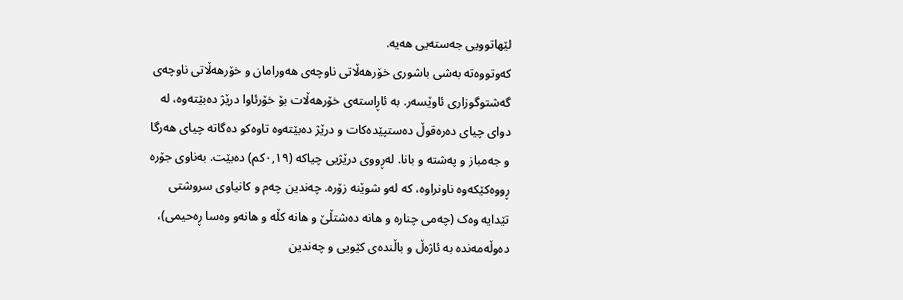لێهاتوویی جەستەیی هەیە.
کەوتووەتە بەشی باشوری خۆرهەڵاتی ناوچەی هەورامان و خۆرهەڵاتی ناوچەی گەشتوگوزاری ئاوێسەر. بە ئاڕاستەی خۆرهەڵات بۆ خۆرئاوا درێژ دەبێتەوە، لە دوای چیای دەرەقوڵ دەستپێدەکات و درێژ دەبێتەوە تاوەکو دەگاتە چیای هەرگا و جەمباز و پەشتە و بانا. لەڕووی درێژیی چیاکە (٠,١٩کم) دەبێت. بەناوی جۆرە ڕووەکێکەوە ناونراوه، کە لەو شوێنە زۆرە. چەندین چەم و کانیاوی سروشتی تێدایە وەک (چەمی چنارە و هانە دەشتڵێ و هانە کڵە و هانەو وەسا ڕەحیمی)، دەوڵەمەندە بە ئاژەڵ و باڵندەی کێویی و چەندین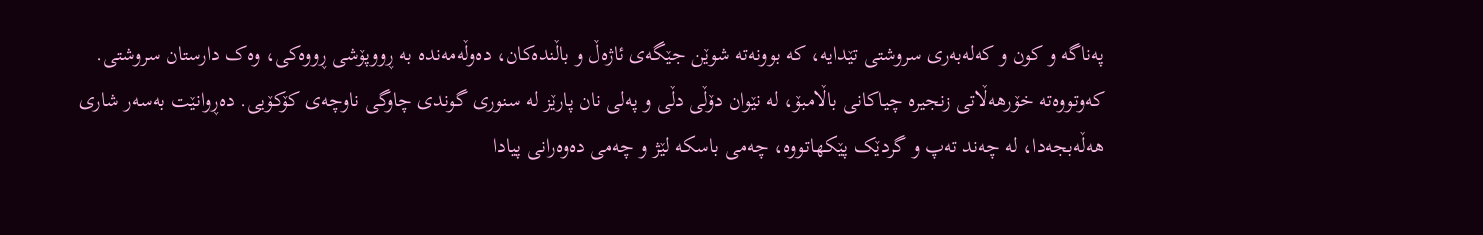پەناگە و کون و کەلەبەری سروشتی تێدایە، کە بوونەتە شوێن جێگەی ئاژەڵ و باڵندەکان، دەوڵەمەندە بە ڕووپۆشی ڕووەکی، وەک دارستان سروشتی.
کەوتووەتە خۆرهەڵاتی زنجیرە چیاکانی باڵامبۆ، لە نێوان دۆڵی دڵی و پەلی نان پارێز لە سنوری گوندی چاوگی ناوچەی کۆکۆیی. دەڕوانێت بەسەر شاری هەڵەبجەدا، لە چەند تەپ و گردێک پێکهاتووە، چەمی باسکە لێژ و چەمی دەوەرانی پیادا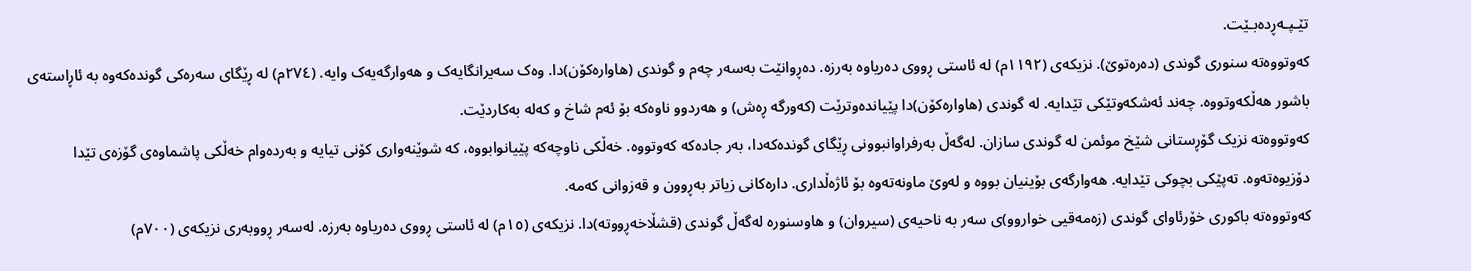تێـپـەڕدەبـێت.
کەوتووەتە سنوری گوندی (دەرەتوێ). نزیکەی (١١٩٢م) لە ئاستی ڕووی دەریاوە بەرزە. دەڕوانێت بەسەر چەم و گوندی (هاوارەکۆن)دا. وەک سەیرانگایەک و هەوارگەیەک وایە. (٢٧٤م) لە ڕێگای سەرەکی گوندەکەوە بە ئاڕاستەی باشور هەڵکەوتووە. چەند ئەشکەوتێکی تێدایە. لە گوندی (هاوارەکۆن)دا پێیاندەوترێت (کەورگە ڕەش) و هەردوو ناوەکە بۆ ئەم شاخ و کەلە بەکاردێت.
کەوتووەتە نزیک گۆڕستانی شێخ موئمن لە گوندی سازان. لەگەڵ بەرفراوانبوونی ڕێگای گوندەکەدا، بەر جادەکە کەوتووە. خەڵکی ناوچەکە پێیانوابووە، کە شوێنەواری کۆنی تیایە و بەردەوام خەڵکی پاشماوەی گۆزەی تێدا دۆزیوەتەوە. تەپێکی بچوکی تێدایە. هەوارگەی بۆینیان بووە و لەوێ ماونەتەوە بۆ ئاژەڵداری. دارەکانی زیاتر بەڕوون و قەزوانی کەمە.
کەوتووەتە باکورى خۆرئاواى گوندى (زەمەقیى خواروو)ی سەر بە ناحیەی (سیروان) و هاوسنورە لەگەڵ گوندى (قشڵاخەڕووتە)دا. نزيکەى (١٥م) لە ئاستی ڕووی دەریاوە بەرزە. لەسەر ڕووبەرى نزيکەی (٧٠٠م)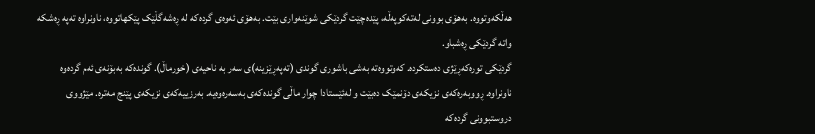هەڵکەوتووە. بەهۆى بوونى لەتەکوپەڵه، پێدەچێت گردێکى شوێنەوارى بێت. بەهۆى ئەوەى گردەکە لە ڕەشەگڵێک پێکهاتووه، ناونراوە تەپە ڕەشکه واتە گردێکى ڕەشباو.
گردێکی تورەکەڕێژی دەستکرده. کەوتووەتە بەشی باشوری گوندی (تەپەڕێزینە)ی سەر به ناحیەی (خورماڵ). گوندەکە بەبۆنەی ئەم گردەوە ناونراوە. ڕووبەرەکەی نزیکەی دۆنمێک دەبێت و لەئێستادا چوار ماڵی گوندەکەی بەسەرەوەیه. بەرزییەکەی نزیکەی پێنج مەترە. مێژووى دروستبوونى گردەکە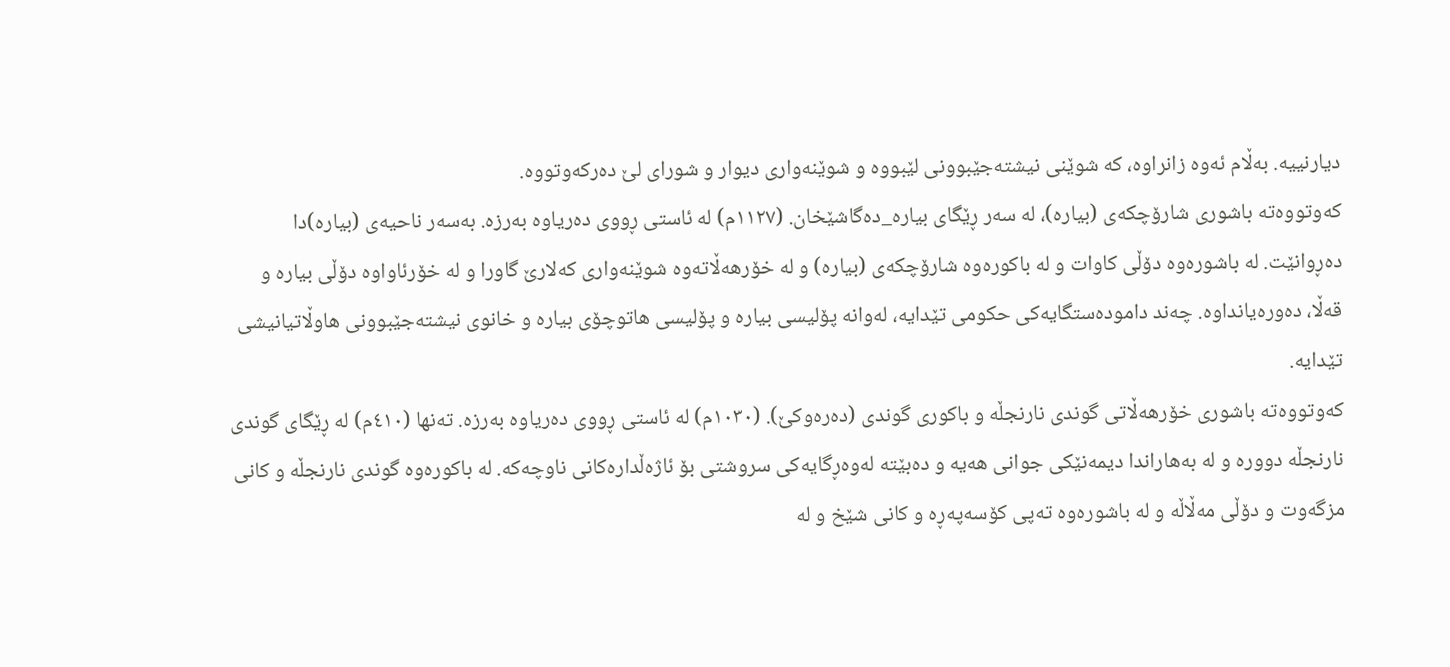دیارنییە. بەڵام ئەوە زانراوە، کە شوێنى نیشتەجێبوونى لێبووە و شوێنەواری دیوار و شورای لێ دەرکەوتووە.
کەوتووەتە باشوری شارۆچکەی (بیارە)، لە سەر ڕێگای بیارە_دەگاشێخان. (١١٢٧م) لە ئاستی ڕووی دەریاوە بەرزە. بەسەر ناحیەی (بیارە)دا دەڕوانێت. لە باشورەوە دۆڵی کاوات و لە باکورەوە شارۆچکەی (بیارە) و لە خۆرهەڵاتەوە شوێنەواری کەلارێ گاورا و لە خۆرئاواوە دۆڵی بیارە و قەڵا، دەورەیانداوە. چەند دامودەستگایەکی حکومی تێدایە، لەوانە پۆلیسی بیارە و پۆلیسی هاتوچۆی بیارە و خانوی نیشتەجێبوونی هاوڵاتیانیشی تێدایە.
کەوتووەتە باشوری خۆرهەڵاتی گوندی نارنجڵە و باکوری گوندی (دەرەوکێ). (١٠٣٠م) لە ئاستی ڕووی دەریاوە بەرزە. تەنها (٤١٠م) لە ڕێگای گوندی نارنجڵە دوورە و لە بەهاراندا دیمەنێکی جوانی هەیە و دەبێتە لەوەڕگایەکی سروشتی بۆ ئاژەڵدارەکانی ناوچەکە. لە باکورەوە گوندی نارنجڵە و کانی مزگەوت و دۆڵی مەڵاڵە و لە باشورەوە تەپی کۆسەپەڕە و کانی شێخ و لە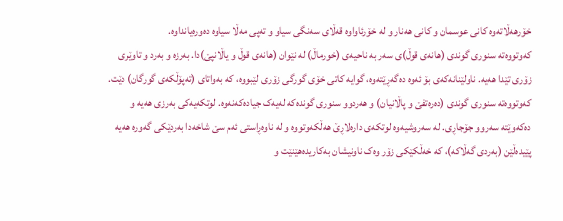خۆرهەڵاتەوە کانی عوسمان و کانی هەنار و لە خۆرئاواوە قەڵای سەنگی سیاو و تەپی مەڵا سیاوە دەورەیانداوە.
کەوتووەتە سنوری گوندی (هانەی قوڵ)ی سەر بە ناحیەی (خورماڵ) لە نێوان (هانەی قوڵ و یاڵانپێ)دا. بەرزە و بەرد و تاوێری زۆری تێدا هەیە. ناولێنانەکەی بۆ ئەوە دەگەڕێتەوە، گوایە کاتی خۆی گورگی زۆری لێبووه، کە بەواتای (تەپۆڵکەی گورگان) دێت.
کەوتووەتە سنوری گوندی (دەرەتفێ و پاڵانیان) و هەردوو سنوری گوندەکە لەیەک جیادەکەنەوە. لوتکەیەکی بەرزی هەیە و دەکەوێتە سەروو جۆجاڕی. لە سەروشیەوە لوتکەی دارەلاڕێ هەڵکەوتووە و لە ناوەڕاستی ئەم سێ شاخەدا بەردێکی گەورە هەیە پێیدەڵێن (بەردی گەڵاکە)، کە خەڵکێکی زۆر وەک ناونیشان بەکاریدەهێنێت و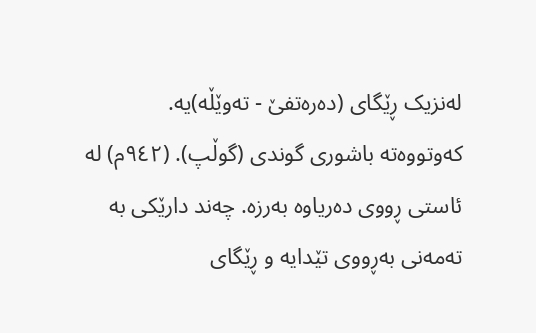لەنزیک ڕێگای (دەرەتفێ - تەوێڵە)یە.
کەوتووەتە باشوری گوندی (گوڵپ). (٩٤٢م) لە ئاستی ڕووی دەریاوە بەرزە. چەند دارێکی بە تەمەنی بەڕووی تێدایە و ڕێگای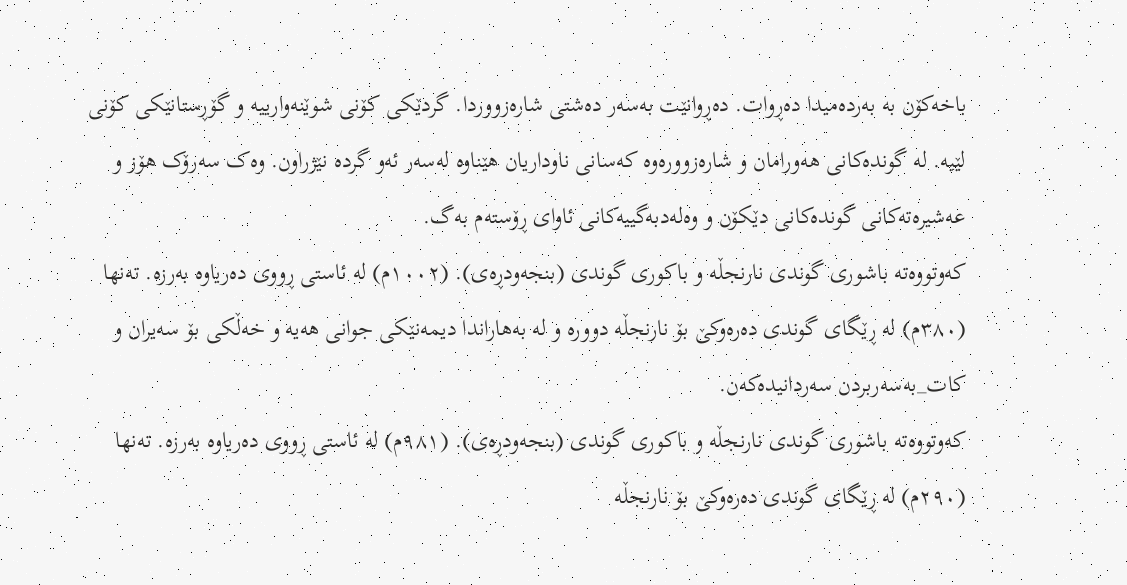باخەکۆن بە بەردەمیدا دەڕوات. دەڕوانێت بەسەر دەشتی شارەزووردا. گردێکی کۆنی شوێنەوارییە و گۆڕستانێکی کۆنی لێیە. لە گوندەکانی هەورامان و شارەزوورەوە کەسانی ناوداریان هێناوە لەسەر ئەو گردە نێژراون. وەک سەرۆک هۆز و عەشیرەتەکانی گوندەکانی دێکۆن و وەلەدبەگییەکانی ئاوای ڕۆستەم بەگ.
کەوتووەتە باشوری گوندی نارنجڵە و باکوری گوندی (بنجەودڕەی). (١٠٠٢م) لە ئاستی ڕووی دەریاوە بەرزە. تەنها (٣٨٠م) لە ڕێگای گوندی دەرەوکێ بۆ نارنجڵە دوورە و لە بەهاراندا دیمەنێکی جوانی هەیە و خەڵکی بۆ سەیران و کات_بەسەربردن سەردانیدەکەن.
کەوتووەتە باشوری گوندی نارنجڵە و باکوری گوندی (بنجەودڕەی). (٩٨١م) لە ئاستی ڕووی دەریاوە بەرزە. تەنها (٢٩٠م) لە ڕێگای گوندی دەرەوکێ بۆ نارنجڵە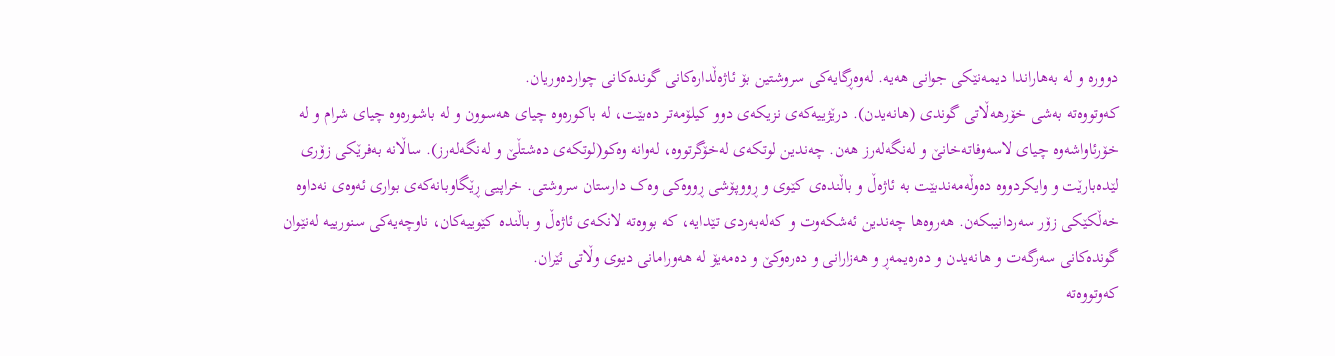دوورە و لە بەهاراندا دیمەنێکی جوانی هەیە. لەوەڕگایەکی سروشتین بۆ ئاژەڵدارەکانی گوندەکانی چواردەوریان.
کەوتووەتە بەشی خۆرهەڵاتی گوندی (هانەیدن). درێژییەکەی نزیکەی دوو کیلۆمەتر دەبێت، لە باکورەوە چیای هەسوون و لە باشورەوە چیای شرام و لە خۆرئاواشەوە چیای لاسەوفاتەخانێ و لەنگەلەرز هەن. چەندین لوتکەی لەخۆگرتووە، لەوانە وەکو(لوتکەی دەشتڵێ و لەنگەلەرز). ساڵانە بەفرێکی زۆری لێدەبارێت و وایکردووە دەوڵەمەندبێت بە ئاژەڵ و باڵندەی کێوی و ڕووپۆشی ڕووەکی وەک دارستان سروشتی. خراپیی ڕێگاوبانەکەی بواری ئەوەی نەداوە خەڵکێکی زۆر سەردانیبکەن. هەروەها چەندین ئەشکەوت و کەلەبەردی تێدایە، کە بووەتە لانکەی ئاژەڵ و باڵندە کێوییەکان، ناوچەیەکی سنورییە لەنێوان گوندەکانی سەرگەت و هانەیدن و دەرەیمەڕ و هەزارانی و دەرەوکێ و دەمەیۆ لە هەورامانی دیوی وڵاتی ئێران.
کەوتووەتە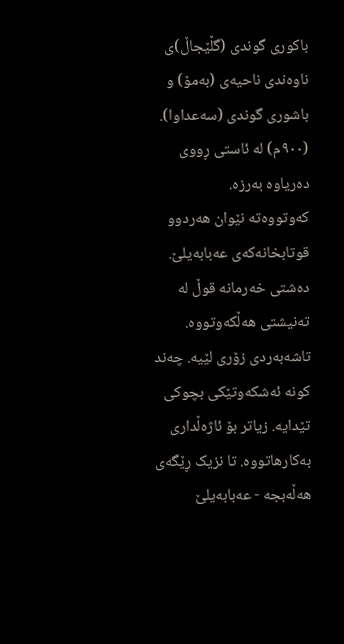باکوری گوندی (گڵێجاڵ)ی ناوەندی ناحیەی (بەمۆ) و باشوری گوندی (سەعداوا). (٩٠٠م) لە ئاستی ڕووی دەریاوە بەرزە.
کەوتووەتە نێوان هەردوو قوتابخانەکەی عەبابەیلێ. دەشتی خەرمانە قوڵ لە تەنیشتی هەڵکەوتووە. تاشەبەردی زۆری لێیە. چەند کونە ئەشکەوتێکی بچوکی تێدایە. زیاتر بۆ ئاژەڵداری بەکارهاتووە. تا نزیک ڕێگەی هەڵەبجە - عەبابەیلێ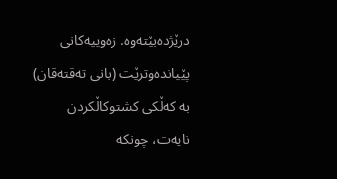درێژدەبێتەوە. زەوییەکانی پێیاندەوترێت (بانی تەقتەقان) بە کەڵکی کشتوکاڵکردن نایەت، چونکە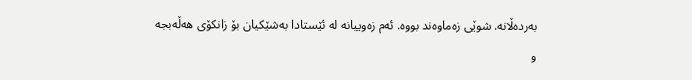بەردەڵانە. شوێی زەماوەند بووە. ئەم زەوییانە لە ئێستادا بەشێکیان بۆ زانکۆی هەڵەبجە و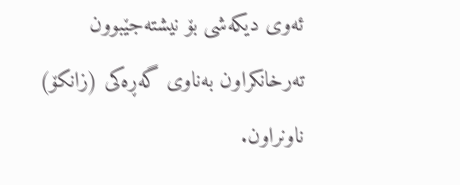ئەوی دیکەشی بۆ نیشتەجێبوون تەرخانکراون بەناوی گەڕەکی (زانکۆ) ناونراون.